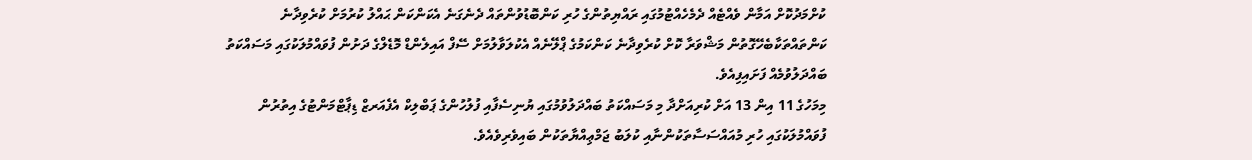ކުށްމަދުކޮށް އަމާން ވެއްޓެއް ދެމެހެއްޓުމުގައި ރައްޔިތުންގެ ހުރި ކަންބޮޑުވުންތައް ދެނެގަނެ އެކަންކަން ޙައްލު ކުރުމަށް ކުރެވިދާނެ ކަންތައްތަކާބެހޭގޮތުން މަޝްވަރާ ކޮށް ކުރެވިދާނެ ކަންކަމުގެ ޕްލޭނެއް އެކުލަވާލުމަށް ސޭފް އައިލެންޑް މޮޑެލްގެ ދަށުން ފުވައްމުލަކުގައި މަސައްކަތު ބައްދަލުވުމެއް ފަށައިފިއެވެ.
މިމަހުގެ 11 އިން 13 އަށް ކުރިއަށްދާ މި މަސައްކަތު ބައްދަލުވުމުގައި ޔުނިސެފާއި ފުލުހުންގެ ޕަބްލިކް އެފެއަރޒް ޑިޕާޓްމަންޓުގެ އިތުރުން ފުވައްމުލަކުގައި ހުރި މުއައްސަސާތަކުންނާއި ކުލަބު ޖަމްޢިއްޔާތަކުން ބައިވެރިވެއެވެ.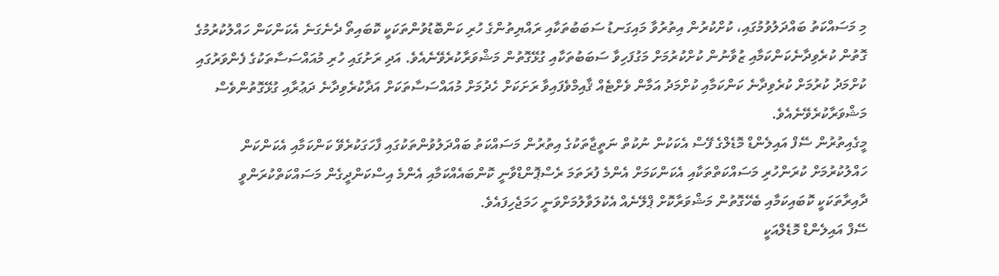މި މަސައްކަތު ބައްދަލުވުމުގައި، ކުށްކުރުން އިތުރުވާ މައިގަނޑު ސަބަބުތަކާއި ރައްޔިތުންގެ ހުރި ކަންބޮޑުވުންތަކަކީ ކޮބައިތޯ ދެނެގަނެ އެކަންކަން ހައްލުކުރުމުގެ ގޮތުން ކުރެވިދާނެކަންކަމާއި ޒުވާނުން ކުށްކުރުމަށް މަގުފަހިވާ ސަބަބުތަކާއި ގުޅޭގޮތުން މަޝްވަރާކުރެވޭނެއެވެ. އަދި ރަށުގައި ހުރި މުއައްސަސާތަކުގެ ފެންވަރުގައި ކުށްމަދު ކުރުމަށް ކުރެވިދާނެ ކަންކަމާއި ކުށްމަދު އަމާން ވެށްޓެއް ޤާއިމްވެފައިވާ ރަށަކަށް ހެދުމަށް މުއައްސަސާތަކަށް އަދާކުރެވިދާނެ ދަޢުރާއި ގުޅޭގޮތުންވެސް މަޝްވަރާކުރެވޭނެއެވެ.
މީގެއިތުރުން ސޭފް އައިލެންޑް މޮޑެލްގެ ފޭސް އެކަކުން ނުކުތް ނަތީޖާތަކުގެ އިތުރުން މަސައްކަތު ބައްދަލުވުންތަކުގައި ފާހަގަކުރެވޭ ކަންކަމާއި އެކަންކަން ހައްލުކުރުމަށް ކުރަންހުރި މަސައްކަތްތަކާއި އެކަންކަމަށް އެންމެ ފުރަތަމަ ރެސްޕޮންޑްވާނީ ކޮންބައެއްކަމާއި އެންމެ އިސްކަންދީގެން މަސައްކަތްކުރަންވީ ދާއިރާތަކަކީ ކޮބައިކަމާއި ބެހޭގޮތުން މަޝްވަރާކޮށް ޕްލޭނެއް އެކުލަވާލުމަށްވަނީ ހަމަޖެހިފައެވެ.
ސޭފް އައިލެންޑް މޮޑެލްއަކީ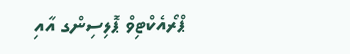ޕްރޯއެކްޓިވް ޕޮލިސިންގ އާއި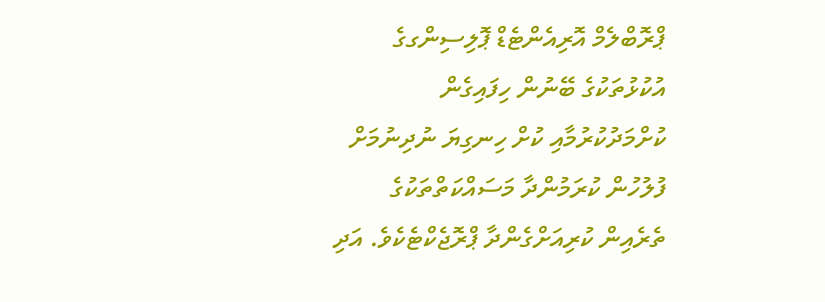ޕްރޮބްލެމް އޮރިއެންޓެޑް ޕޮލިސިންގގެ އުކުޅުތަކުގެ ބޭނުން ހިފައިގެން ކުށްމަދުކުރުމާއި ކުށް ހިނގިޔަ ނުދިނުމަށް ފުލުހުން ކުރަމުންދާ މަސައްކަތްތަކުގެ ތެރެއިން ކުރިއަށްގެންދާ ޕްރޮޖެކްޓެކެވެ. އަދި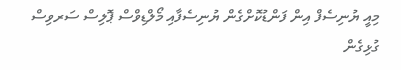މިއީ ޔުނިސެފް އިން ފަންޑުކޮށްގެން ޔުނިސެފާއި މޯލްޑިވްސް ޕޮލިސް ސަރވިސް ގުޅިގެން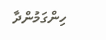ހިންގަމުންދާ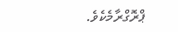ޕްރޮގްރާމެކެވެ.